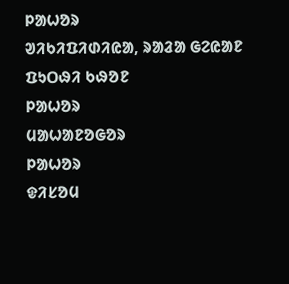ᱞᱟᱦᱚᱨ
ᱣᱤᱠᱤᱯᱤᱰᱤᱭᱟ, ᱨᱟᱲᱟ ᱜᱮᱭᱟᱱ ᱯᱩᱛᱷᱤ ᱠᱷᱚᱱ
ᱞᱟᱦᱚᱨ
ᱢᱟᱦᱟᱱᱚᱜᱚᱨ
ᱞᱟᱦᱚᱨ
ᱫᱤᱥᱚᱢ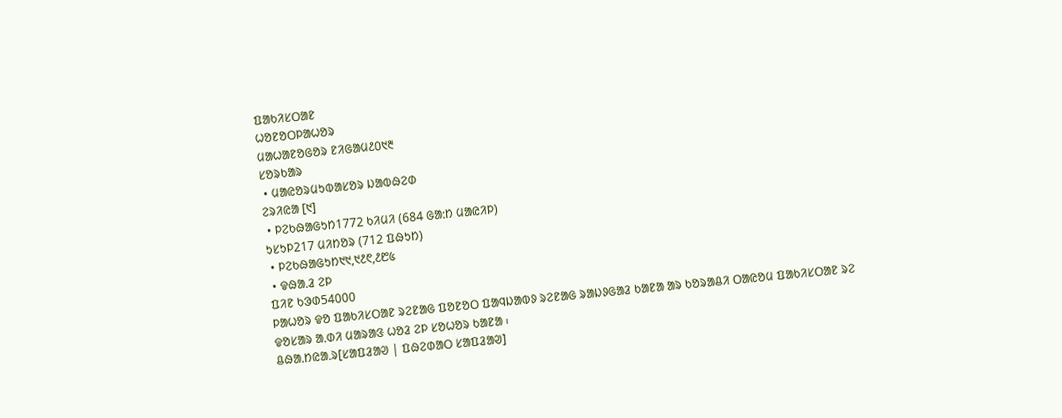ᱯᱟᱠᱤᱥᱛᱟᱱ
ᱦᱚᱱᱚᱛᱞᱟᱦᱚᱨ
ᱢᱟᱦᱟᱱᱚᱜᱚᱨ ᱱᱤᱜᱟᱢ᱒᱐᱑᱓
ᱥᱚᱨᱠᱟᱨ
 • ᱢᱟᱭᱚᱨᱢᱩᱵᱟᱥᱚᱨ ᱡᱟᱵᱷᱮᱰ
ᱮᱨᱤᱭᱟ [᱑]
 • ᱞᱮᱠᱷᱟᱜᱩᱴ1772 ᱠᱤᱢᱤ (684 ᱜᱟᱺᱴ ᱢᱟᱭᱤᱞ)
ᱩᱥᱩᱞ217 ᱢᱤᱴᱚᱨ (712 ᱯᱷᱩᱴ)
 • ᱞᱮᱠᱷᱟᱜᱩᱴ᱑᱑,᱑᱒᱖,᱒᱘᱕
 • ᱫᱷᱟᱹᱲ ᱮᱞ
ᱯᱤᱱ ᱠᱳᱰ54000
ᱞᱟᱦᱚᱨ ᱫᱚ ᱯᱟᱠᱤᱥᱛᱟᱱ ᱨᱮᱱᱟᱜ ᱯᱚᱱᱚᱛ ᱯᱟᱧᱡᱟᱵᱽ ᱨᱮᱱᱟᱜ ᱨᱟᱡᱽᱜᱟᱲ ᱠᱟᱱᱟ ᱟᱨ ᱠᱚᱨᱟᱪᱤ ᱛᱟᱭᱚᱢ ᱯᱟᱠᱤᱥᱛᱟᱱ ᱨᱮ ᱫᱚᱥᱟᱨ ᱟᱹᱰᱤ ᱢᱟᱨᱟᱝ ᱦᱚᱲ ᱮᱞ ᱥᱚᱦᱚᱨ ᱠᱟᱱᱟ ᱾
ᱪᱷᱟᱹᱴᱭᱟᱹᱨ[ᱥᱟᱯᱲᱟᱣ | ᱯᱷᱮᱰᱟᱛ ᱥᱟᱯᱲᱟᱣ]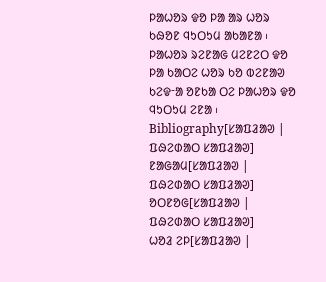ᱞᱟᱦᱚᱨ ᱫᱚ ᱞᱟ ᱟᱨ ᱦᱚᱨ ᱠᱷᱚᱱ ᱧᱩᱛᱩᱢ ᱟᱠᱟᱱᱟ ᱾ ᱞᱟᱦᱚᱨ ᱨᱮᱱᱟᱜ ᱢᱮᱱᱮᱛ ᱫᱚ ᱞᱟ ᱠᱟᱛᱮ ᱦᱚᱨ ᱠᱚ ᱵᱮᱱᱟᱣ ᱠᱮᱫᱼᱟ ᱚᱱᱠᱟ ᱛᱮ ᱞᱟᱦᱚᱨ ᱫᱚ ᱧᱩᱛᱩᱢ ᱮᱱᱟ ᱾
Bibliography[ᱥᱟᱯᱲᱟᱣ | ᱯᱷᱮᱰᱟᱛ ᱥᱟᱯᱲᱟᱣ]
ᱱᱟᱜᱟᱢ[ᱥᱟᱯᱲᱟᱣ | ᱯᱷᱮᱰᱟᱛ ᱥᱟᱯᱲᱟᱣ]
ᱚᱛᱱᱚᱜ[ᱥᱟᱯᱲᱟᱣ | ᱯᱷᱮᱰᱟᱛ ᱥᱟᱯᱲᱟᱣ]
ᱦᱚᱲ ᱮᱞ[ᱥᱟᱯᱲᱟᱣ |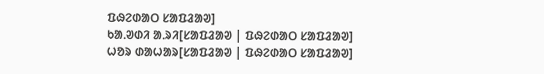ᱯᱷᱮᱰᱟᱛ ᱥᱟᱯᱲᱟᱣ]
ᱠᱟᱹᱣᱰᱤ ᱟᱹᱨᱤ[ᱥᱟᱯᱲᱟᱣ | ᱯᱷᱮᱰᱟᱛ ᱥᱟᱯᱲᱟᱣ]
ᱦᱚᱨ ᱰᱟᱦᱟᱨ[ᱥᱟᱯᱲᱟᱣ | ᱯᱷᱮᱰᱟᱛ ᱥᱟᱯᱲᱟᱣ]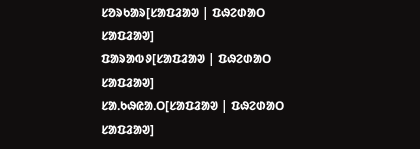ᱥᱚᱨᱠᱟᱨ[ᱥᱟᱯᱲᱟᱣ | ᱯᱷᱮᱰᱟᱛ ᱥᱟᱯᱲᱟᱣ]
ᱯᱟᱨᱟᱵᱽ[ᱥᱟᱯᱲᱟᱣ | ᱯᱷᱮᱰᱟᱛ ᱥᱟᱯᱲᱟᱣ]
ᱥᱟᱹᱠᱷᱭᱟᱹᱛ[ᱥᱟᱯᱲᱟᱣ | ᱯᱷᱮᱰᱟᱛ ᱥᱟᱯᱲᱟᱣ]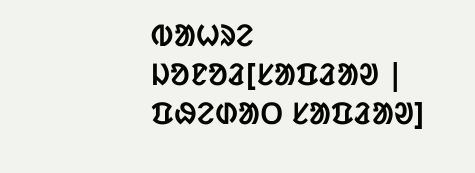ᱵᱟᱦᱨᱮ ᱡᱚᱱᱚᱲ[ᱥᱟᱯᱲᱟᱣ | ᱯᱷᱮᱰᱟᱛ ᱥᱟᱯᱲᱟᱣ]